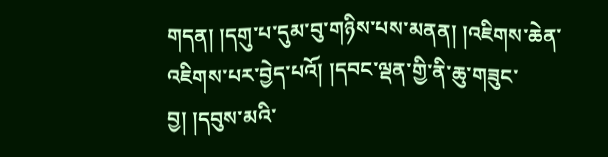གདན། །དགུ་པ་དུམ་བུ་གཉིས་པས་མནན། །འཇིགས་ཆེན་འཇིགས་པར་བྱེད་པའོ། །དབང་ལྡན་གྱི་ནི་ཆུ་གཟུང་བྱ། །དབུས་མའི་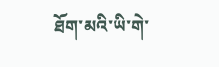ཐོག་མའི་ཡི་གེ་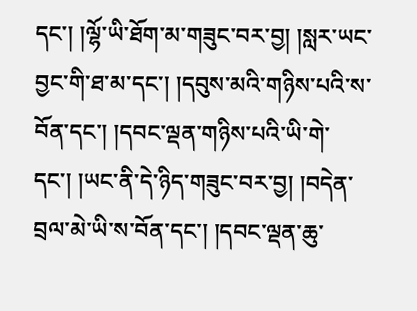དང་། །ལྷོ་ཡི་ཐོག་མ་གཟུང་བར་བྱ། །སླར་ཡང་བྱང་གི་ཐ་མ་དང་། །དབུས་མའི་གཉིས་པའི་ས་བོན་དང་། །དབང་ལྡན་གཉིས་པའི་ཡི་གེ་དང་། །ཡང་ནི་དེ་ཉིད་གཟུང་བར་བྱ། །བདེན་བྲལ་མེ་ཡི་ས་བོན་དང་། །དབང་ལྡན་ཆུ་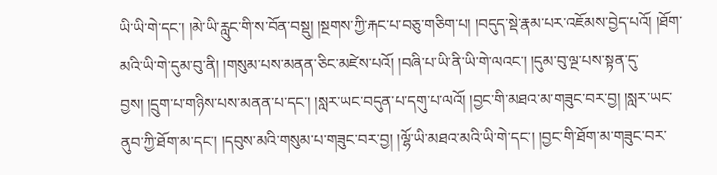ཡི་ཡི་གེ་དང་། །མེ་ཡི་རླུང་གི་ས་བོན་བསྡུ། །སྔགས་ཀྱི་རྐང་པ་བཅུ་གཅིག་པ། །བདུད་སྡེ་རྣམ་པར་འཇོམས་བྱེད་པའོ། །ཐོག་མའི་ཡི་གེ་དུམ་བུ་ནི། །གསུམ་པས་མནན་ཅིང་མཛེས་པའོ། །བཞི་པ་ཡི་ནི་ཡི་གེ་ལའང་། །དུམ་བུ་ལྔ་པས་སྟན་དུ་བྱས། །དྲུག་པ་གཉིས་པས་མནན་པ་དང་། །སླར་ཡང་བདུན་པ་དགུ་པ་ལའོ། །བྱང་གི་མཐའ་མ་གཟུང་བར་བྱ། །སླར་ཡང་ནུབ་ཀྱི་ཐོག་མ་དང་། །དབུས་མའི་གསུམ་པ་གཟུང་བར་བྱ། །ལྷོ་ཡི་མཐའ་མའི་ཡི་གེ་དང་། །བྱང་གི་ཐོག་མ་གཟུང་བར་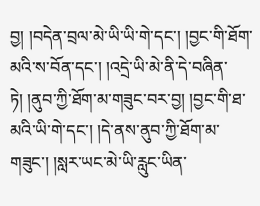བྱ། །བདེན་བྲལ་མེ་ཡི་ཡི་གེ་དང་། །བྱང་གི་ཐོག་མའི་ས་བོན་དང་། །འདྲེ་ཡི་མེ་ནི་དེ་བཞིན་ཏེ། །ནུབ་ཀྱི་ཐོག་མ་གཟུང་བར་བྱ། །བྱང་གི་ཐ་མའི་ཡི་གེ་དང་། །དེ་ནས་ནུབ་ཀྱི་ཐོག་མ་གཟུང་། །སླར་ཡང་མེ་ཡི་རླུང་ཡིན་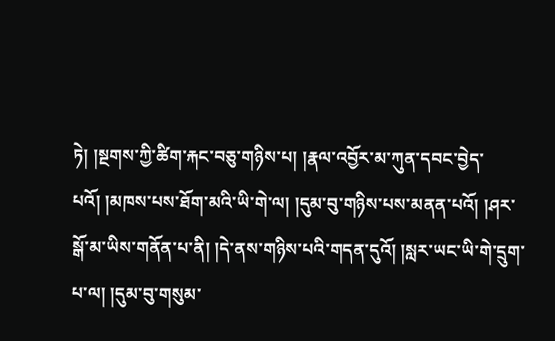ཏེ། །སྔགས་ཀྱི་ཚིག་རྐང་བཅུ་གཉིས་པ། །རྣལ་འབྱོར་མ་ཀུན་དབང་བྱེད་པའོ། །མཁས་པས་ཐོག་མའི་ཡི་གེ་ལ། །དུམ་བུ་གཉིས་པས་མནན་པའོ། །ཤར་སྒོ་མ་ཡིས་གནོན་པ་ནི། །དེ་ནས་གཉིས་པའི་གདན་དུའོ། །སླར་ཡང་ཡི་གེ་དྲུག་པ་ལ། །དུམ་བུ་གསུམ་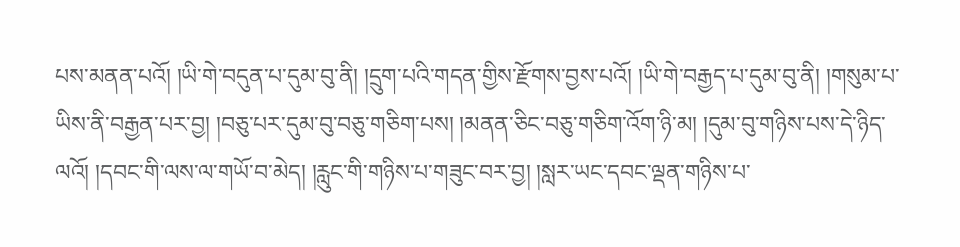པས་མནན་པའོ། །ཡི་གེ་བདུན་པ་དུམ་བུ་ནི། །དྲུག་པའི་གདན་གྱིས་རྫོགས་བྱས་པའོ། །ཡི་གེ་བརྒྱད་པ་དུམ་བུ་ནི། །གསུམ་པ་ཡིས་ནི་བརྒྱན་པར་བྱ། །བཅུ་པར་དུམ་བུ་བཅུ་གཅིག་པས། །མནན་ཅིང་བཅུ་གཅིག་འོག་ཉི་མ། །དུམ་བུ་གཉིས་པས་དེ་ཉིད་ལའོ། །དབང་གི་ལས་ལ་གཡོ་བ་མེད། །རླུང་གི་གཉིས་པ་གཟུང་བར་བྱ། །སླར་ཡང་དབང་ལྡན་གཉིས་པ་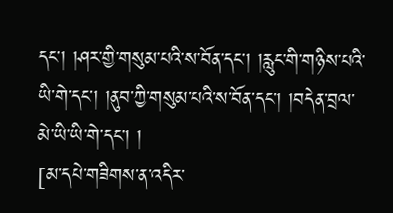དང་། །ཤར་གྱི་གསུམ་པའི་ས་བོན་དང་། །རླུང་གི་གཉིས་པའི་ཡི་གེ་དང་། །ནུབ་ཀྱི་གསུམ་པའི་ས་བོན་དང་། །བདེན་བྲལ་མེ་ཡི་ཡི་གེ་དང་། །
[མ་དཔེ་གཟིགས་ན་འདིར་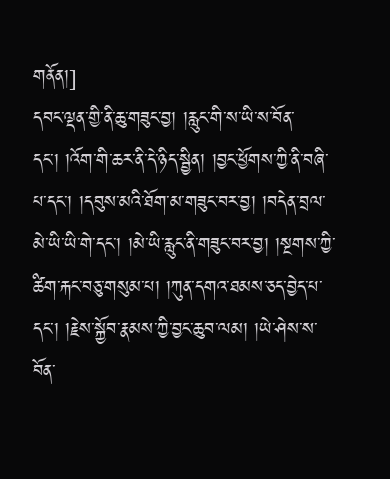གནོན།]
དབང་ལྡན་གྱི་ནི་ཆུ་གཟུང་བྱ། །རླུང་གི་ས་ཡི་ས་བོན་དང་། །འོག་གི་ཆར་ནི་དེ་ཉིད་སྦྱིན། །བྱང་ཕྱོགས་ཀྱི་ནི་བཞི་པ་དང་། །དབུས་མའི་ཐོག་མ་གཟུང་བར་བྱ། །བདེན་བྲལ་མེ་ཡི་ཡི་གེ་དང་། །མེ་ཡི་རླུང་ནི་གཟུང་བར་བྱ། །སྔགས་ཀྱི་ཚིག་རྐང་བཅུ་གསུམ་པ། །ཀུན་དགའ་ཐམས་ཅད་བྱེད་པ་དང་། །རྗེས་སྐྱོབ་རྣམས་ཀྱི་བྱང་ཆུབ་ལམ། །ཡེ་ཤེས་ས་བོན་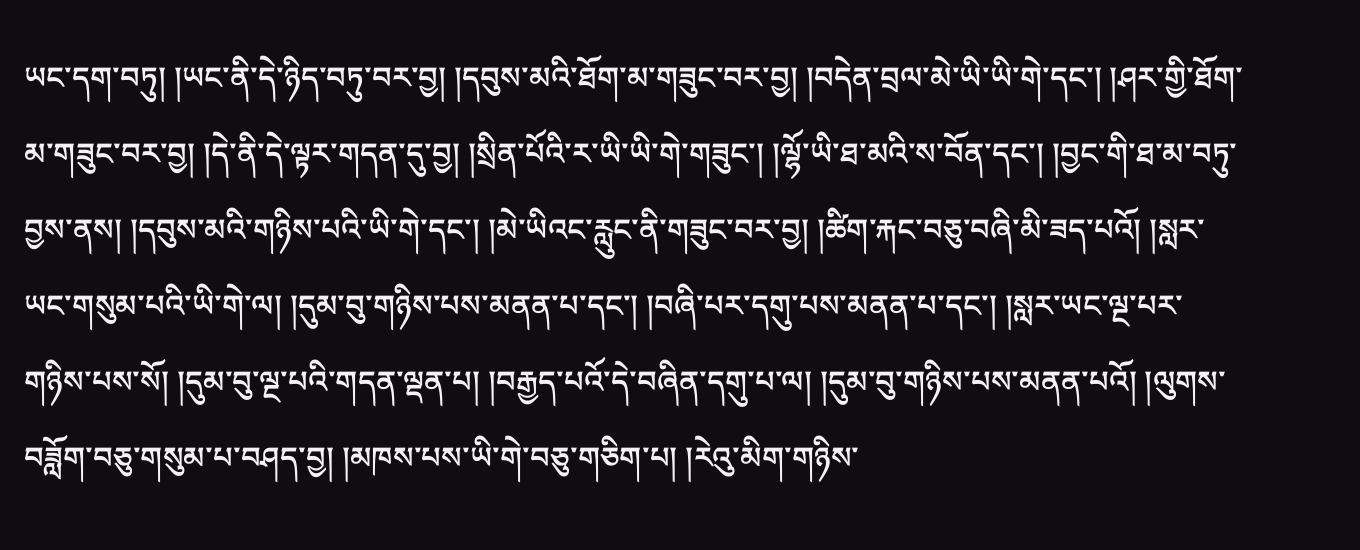ཡང་དག་བཏུ། །ཡང་ནི་དེ་ཉིད་བཏུ་བར་བྱ། །དབུས་མའི་ཐོག་མ་གཟུང་བར་བྱ། །བདེན་བྲལ་མེ་ཡི་ཡི་གེ་དང་། །ཤར་གྱི་ཐོག་མ་གཟུང་བར་བྱ། །དེ་ནི་དེ་ལྟར་གདན་དུ་བྱ། །སྲིན་པོའི་ར་ཡི་ཡི་གེ་གཟུང་། །ལྷོ་ཡི་ཐ་མའི་ས་བོན་དང་། །བྱང་གི་ཐ་མ་བཏུ་བྱས་ནས། །དབུས་མའི་གཉིས་པའི་ཡི་གེ་དང་། །མེ་ཡིའང་རླུང་ནི་གཟུང་བར་བྱ། །ཚིག་རྐང་བཅུ་བཞི་མི་ཟད་པའོ། །སླར་ཡང་གསུམ་པའི་ཡི་གེ་ལ། །དུམ་བུ་གཉིས་པས་མནན་པ་དང་། །བཞི་པར་དགུ་པས་མནན་པ་དང་། །སླར་ཡང་ལྔ་པར་གཉིས་པས་སོ། །དུམ་བུ་ལྔ་པའི་གདན་ལྡན་པ། །བརྒྱད་པའོ་དེ་བཞིན་དགུ་པ་ལ། །དུམ་བུ་གཉིས་པས་མནན་པའོ། །ལུགས་བཟློག་བཅུ་གསུམ་པ་བཤད་བྱ། །མཁས་པས་ཡི་གེ་བཅུ་གཅིག་པ། །རེའུ་མིག་གཉིས་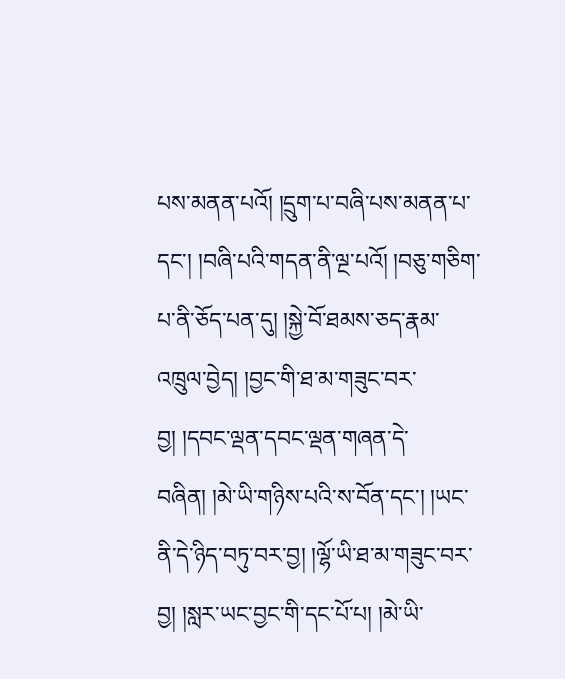པས་མནན་པའོ། །དྲུག་པ་བཞི་པས་མནན་པ་དང་། །བཞི་པའི་གདན་ནི་ལྔ་པའོ། །བཅུ་གཅིག་པ་ནི་ཅོད་པན་དུ། །སྐྱེ་བོ་ཐམས་ཅད་རྣམ་འཁྲུལ་བྱེད། །བྱང་གི་ཐ་མ་གཟུང་བར་བྱ། །དབང་ལྡན་དབང་ལྡན་གཞན་དེ་བཞིན། །མེ་ཡི་གཉིས་པའི་ས་བོན་དང་། །ཡང་ནི་དེ་ཉིད་བཏུ་བར་བྱ། །ལྷོ་ཡི་ཐ་མ་གཟུང་བར་བྱ། །སླར་ཡང་བྱང་གི་དང་པོ་པ། །མེ་ཡི་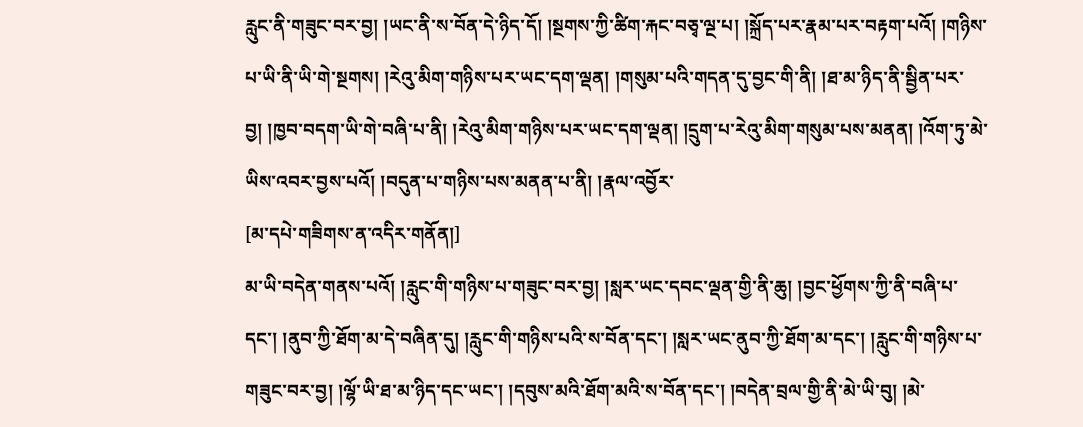རླུང་ནི་གཟུང་བར་བྱ། །ཡང་ནི་ས་བོན་དེ་ཉིད་དོ། །སྔགས་ཀྱི་ཚིག་རྐང་བཅྭ་ལྔ་པ། །སྐྲོད་པར་རྣམ་པར་བརྟག་པའོ། །གཉིས་པ་ཡི་ནི་ཡི་གེ་སྔགས། །རེའུ་མིག་གཉིས་པར་ཡང་དག་ལྡན། །གསུམ་པའི་གདན་དུ་བྱང་གི་ནི། །ཐ་མ་ཉིད་ནི་སྦྱིན་པར་བྱ། །ཁྱབ་བདག་ཡི་གེ་བཞི་པ་ནི། །རེའུ་མིག་གཉིས་པར་ཡང་དག་ལྡན། །དྲུག་པ་རེའུ་མིག་གསུམ་པས་མནན། །འོག་ཏུ་མེ་ཡིས་འབར་བྱས་པའོ། །བདུན་པ་གཉིས་པས་མནན་པ་ནི། །རྣལ་འབྱོར་
[མ་དཔེ་གཟིགས་ན་འདིར་གནོན།]
མ་ཡི་བདེན་གནས་པའོ། །རླུང་གི་གཉིས་པ་གཟུང་བར་བྱ། །སླར་ཡང་དབང་ལྡན་གྱི་ནི་ཆུ། །བྱང་ཕྱོགས་ཀྱི་ནི་བཞི་པ་དང་། །ནུབ་ཀྱི་ཐོག་མ་དེ་བཞིན་དུ། །རླུང་གི་གཉིས་པའི་ས་བོན་དང་། །སླར་ཡང་ནུབ་ཀྱི་ཐོག་མ་དང་། །རླུང་གི་གཉིས་པ་གཟུང་བར་བྱ། །ལྷོ་ཡི་ཐ་མ་ཉིད་དང་ཡང་། །དབུས་མའི་ཐོག་མའི་ས་བོན་དང་། །བདེན་བྲལ་གྱི་ནི་མེ་ཡི་བུ། །མེ་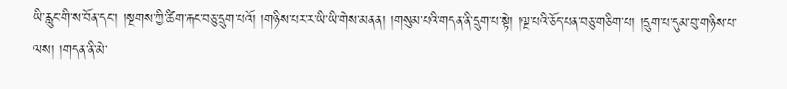ཡི་རླུང་གི་ས་བོན་དང་། །སྔགས་ཀྱི་ཚིག་རྐང་བཅུ་དྲུག་པའོ། །གཉིས་པར་ར་ཡི་ཡི་གེས་མནན། །གསུམ་པའི་གདན་ནི་དྲུག་པ་སྟེ། །ལྔ་པའི་ཅོད་པན་བཅུ་གཅིག་པ། །དྲུག་པ་དུམ་བུ་གཉིས་པ་ལས། །གདན་ནི་མེ་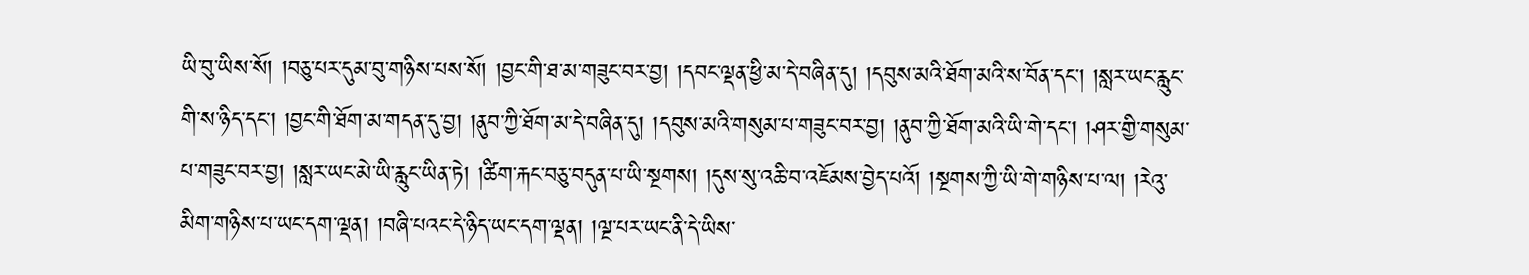ཡི་བུ་ཡིས་སོ། །བཅུ་པར་དུམ་བུ་གཉིས་པས་སོ། །བྱང་གི་ཐ་མ་གཟུང་བར་བྱ། །དབང་ལྡན་ཕྱི་མ་དེ་བཞིན་དུ། །དབུས་མའི་ཐོག་མའི་ས་བོན་དང་། །སླར་ཡང་རླུང་གི་ས་ཉིད་དང་། །བྱང་གི་ཐོག་མ་གདན་དུ་བྱ། །ནུབ་ཀྱི་ཐོག་མ་དེ་བཞིན་དུ། །དབུས་མའི་གསུམ་པ་གཟུང་བར་བྱ། །ནུབ་ཀྱི་ཐོག་མའི་ཡི་གེ་དང་། །ཤར་གྱི་གསུམ་པ་གཟུང་བར་བྱ། །སླར་ཡང་མེ་ཡི་རླུང་ཡིན་ཏེ། །ཚིག་རྐང་བཅུ་བདུན་པ་ཡི་སྔགས། །དུས་སུ་འཆི་བ་འཇོམས་བྱེད་པའོ། །སྔགས་ཀྱི་ཡི་གེ་གཉིས་པ་ལ། །རེའུ་མིག་གཉིས་པ་ཡང་དག་ལྡན། །བཞི་པའང་དེ་ཉིད་ཡང་དག་ལྡན། །ལྔ་པར་ཡང་ནི་དེ་ཡིས་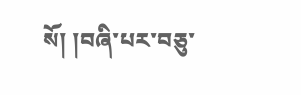སོ། །བཞི་པར་བཅུ་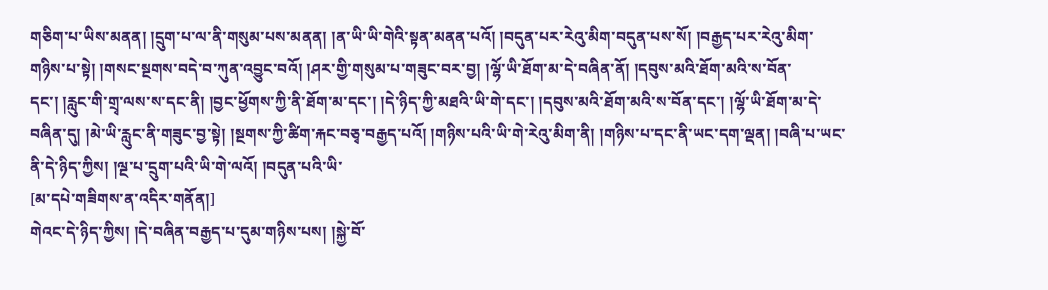གཅིག་པ་ཡིས་མནན། །དྲུག་པ་ལ་ནི་གསུམ་པས་མནན། །ན་ཡི་ཡི་གེའི་སྟན་མནན་པའོ། །བདུན་པར་རེའུ་མིག་བདུན་པས་སོ། །བརྒྱད་པར་རེའུ་མིག་གཉིས་པ་སྟེ། །གསང་སྔགས་བདེ་བ་ཀུན་འབྱུང་བའོ། །ཤར་གྱི་གསུམ་པ་གཟུང་བར་བྱ། །ལྷོ་ཡི་ཐོག་མ་དེ་བཞིན་ནོ། །དབུས་མའི་ཐོག་མའི་ས་བོན་དང་། །རླུང་གི་གྲྭ་ལས་ས་དང་ནི། །བྱང་ཕྱོགས་ཀྱི་ནི་ཐོག་མ་དང་། །དེ་ཉིད་ཀྱི་མཐའི་ཡི་གེ་དང་། །དབུས་མའི་ཐོག་མའི་ས་བོན་དང་། །ལྷོ་ཡི་ཐོག་མ་དེ་བཞིན་དུ། །མེ་ཡི་རླུང་ནི་གཟུང་བྱ་སྟེ། །སྔགས་ཀྱི་ཚིག་རྐང་བཅྭ་བརྒྱད་པའོ། །གཉིས་པའི་ཡི་གེ་རེའུ་མིག་ནི། །གཉིས་པ་དང་ནི་ཡང་དག་ལྡན། །བཞི་པ་ཡང་ནི་དེ་ཉིད་ཀྱིས། །ལྔ་པ་དྲུག་པའི་ཡི་གེ་ལའོ། །བདུན་པའི་ཡི་
[མ་དཔེ་གཟིགས་ན་འདིར་གནོན།]
གེའང་དེ་ཉིད་ཀྱིས། །དེ་བཞིན་བརྒྱད་པ་དུམ་གཉིས་པས། །སྐྱེ་བོ་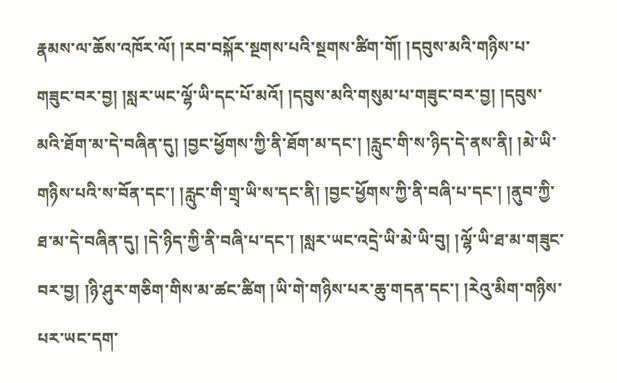རྣམས་ལ་ཆོས་འཁོར་ལོ། །རབ་བསྐོར་སྔགས་པའི་སྔགས་ཚིག་གོ། །དབུས་མའི་གཉིས་པ་གཟུང་བར་བྱ། །སླར་ཡང་ལྷོ་ཡི་དང་པོ་མའོ། །དབུས་མའི་གསུམ་པ་གཟུང་བར་བྱ། །དབུས་མའི་ཐོག་མ་དེ་བཞིན་དུ། །བྱང་ཕྱོགས་ཀྱི་ནི་ཐོག་མ་དང་། །རླུང་གི་ས་ཉིད་དེ་ནས་ནི། །མེ་ཡི་གཉིས་པའི་ས་བོན་དང་། །རླུང་གི་གྲྭ་ཡི་ས་དང་ནི། །བྱང་ཕྱོགས་ཀྱི་ནི་བཞི་པ་དང་། །ནུབ་ཀྱི་ཐ་མ་དེ་བཞིན་དུ། །དེ་ཉིད་ཀྱི་ནི་བཞི་པ་དང་། །སླར་ཡང་འདྲེ་ཡི་མེ་ཡི་བུ། །ལྷོ་ཡི་ཐ་མ་གཟུང་བར་བྱ། །ཉི་ཤུར་གཅིག་གིས་མ་ཚང་ཚིག །ཡི་གེ་གཉིས་པར་ཆུ་གདན་དང་། །རེའུ་མིག་གཉིས་པར་ཡང་དག་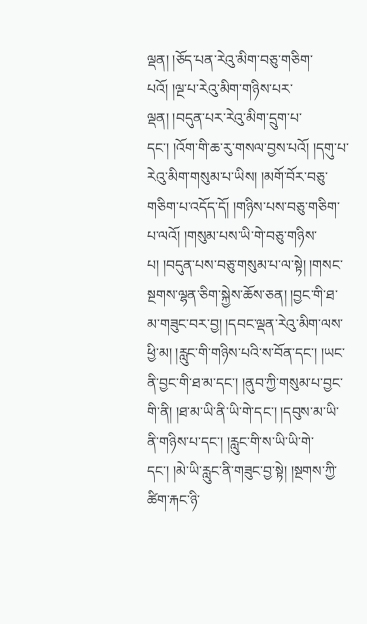ལྡན། །ཅོད་པན་རེའུ་མིག་བཅུ་གཅིག་པའོ། །ལྔ་པ་རེའུ་མིག་གཉིས་པར་ལྡན། །བདུན་པར་རེའུ་མིག་དྲུག་པ་དང་། །འོག་གི་ཆ་རུ་གསལ་བྱས་པའོ། །དགུ་པ་རེའུ་མིག་གསུམ་པ་ཡིས། །མགོ་བོར་བཅུ་གཅིག་པ་འདོད་དོ། །གཉིས་པས་བཅུ་གཅིག་པ་ལའོ། །གསུམ་པས་ཡི་གེ་བཅུ་གཉིས་པ། །བདུན་པས་བཅུ་གསུམ་པ་ལ་སྟེ། །གསང་སྔགས་ལྷན་ཅིག་སྐྱེས་ཆོས་ཅན། །བྱང་གི་ཐ་མ་གཟུང་བར་བྱ། །དབང་ལྡན་རེའུ་མིག་ལས་ཕྱི་མ། །རླུང་གི་གཉིས་པའི་ས་བོན་དང་། །ཡང་ནི་བྱང་གི་ཐ་མ་དང་། །ནུབ་ཀྱི་གསུམ་པ་བྱང་གི་ནི། །ཐ་མ་ཡི་ནི་ཡི་གེ་དང་། །དབུས་མ་ཡི་ནི་གཉིས་པ་དང་། །རླུང་གི་ས་ཡི་ཡི་གེ་དང་། །མེ་ཡི་རླུང་ནི་གཟུང་བྱ་སྟེ། །སྔགས་ཀྱི་ཚིག་རྐང་ཉི་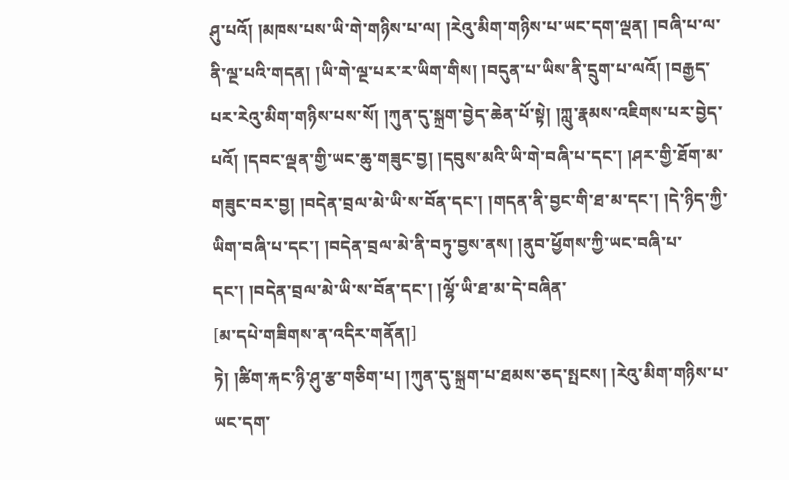ཤུ་པའོ། །མཁས་པས་ཡི་གེ་གཉིས་པ་ལ། །རེའུ་མིག་གཉིས་པ་ཡང་དག་ལྡན། །བཞི་པ་ལ་ནི་ལྔ་པའི་གདན། །ཡི་གེ་ལྔ་པར་ར་ཡིག་གིས། །བདུན་པ་ཡིས་ནི་དྲུག་པ་ལའོ། །བརྒྱད་པར་རེའུ་མིག་གཉིས་པས་སོ། །ཀུན་དུ་སྐྲག་བྱེད་ཆེན་པོ་སྟེ། །ཀླུ་རྣམས་འཇིགས་པར་བྱེད་པའོ། །དབང་ལྡན་གྱི་ཡང་ཆུ་གཟུང་བྱ། །དབུས་མའི་ཡི་གེ་བཞི་པ་དང་། །ཤར་གྱི་ཐོག་མ་གཟུང་བར་བྱ། །བདེན་བྲལ་མེ་ཡི་ས་བོན་དང་། །གདན་ནི་བྱང་གི་ཐ་མ་དང་། །དེ་ཉིད་ཀྱི་ཡིག་བཞི་པ་དང་། །བདེན་བྲལ་མེ་ནི་བཏུ་བྱས་ནས། །ནུབ་ཕྱོགས་ཀྱི་ཡང་བཞི་པ་དང་། །བདེན་བྲལ་མེ་ཡི་ས་བོན་དང་། །ལྷོ་ཡི་ཐ་མ་དེ་བཞིན་
[མ་དཔེ་གཟིགས་ན་འདིར་གནོན།]
ཏེ། །ཚིག་རྐང་ཉི་ཤུ་རྩ་གཅིག་པ། །ཀུན་དུ་སྐྲག་པ་ཐམས་ཅད་སྤངས། །རེའུ་མིག་གཉིས་པ་ཡང་དག་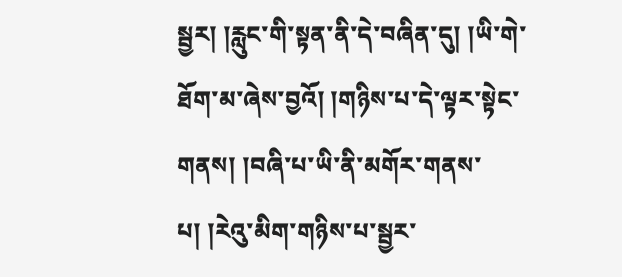སྦྱར། །རླུང་གི་སྟན་ནི་དེ་བཞིན་དུ། །ཡི་གེ་ཐོག་མ་ཞེས་བྱའོ། །གཉིས་པ་དེ་ལྟར་སྟེང་གནས། །བཞི་པ་ཡི་ནི་མགོར་གནས་པ། །རེའུ་མིག་གཉིས་པ་སྦྱར་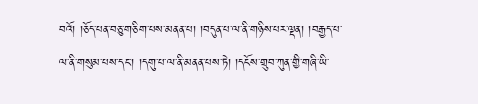བའོ། །ཅོད་པན་བཅུ་གཅིག་པས་མནན་པ། །བདུན་པ་ལ་ནི་གཉིས་པར་ལྡན། །བརྒྱད་པ་ལ་ནི་གསུམ་པས་དང་། །དགུ་པ་ལ་ནི་མནན་པས་ཏེ། །དངོས་གྲུབ་ཀུན་གྱི་གཞི་ཡི་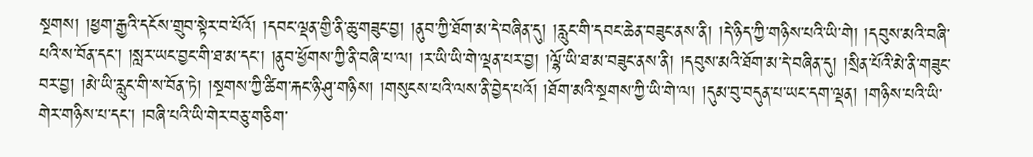སྔགས། །ཕྱག་རྒྱའི་དངོས་གྲུབ་སྟེར་བ་པོའོ། །དབང་ལྡན་གྱི་ནི་ཆུ་གཟུང་བྱ། །ནུབ་ཀྱི་ཐོག་མ་དེ་བཞིན་དུ། །རླུང་གི་དབང་ཆེན་བཟུང་ནས་ནི། །དེ་ཉིད་ཀྱི་གཉིས་པའི་ཡི་གེ། །དབུས་མའི་བཞི་པའི་ས་བོན་དང་། །སླར་ཡང་བྱང་གི་ཐ་མ་དང་། །ནུབ་ཕྱོགས་ཀྱི་ནི་བཞི་པ་ལ། །ར་ཡི་ཡི་གེ་ལྡན་པར་བྱ། །ལྷོ་ཡི་ཐ་མ་བཟུང་ནས་ནི། །དབུས་མའི་ཐོག་མ་དེ་བཞིན་དུ། །སྲིན་པོའི་མེ་ནི་གཟུང་བར་བྱ། །མེ་ཡི་རླུང་གི་ས་བོན་ཏེ། །སྔགས་ཀྱི་ཚིག་རྐང་ཉི་ཤུ་གཉིས། །གསུངས་པའི་ལས་ནི་བྱེད་པའོ། །ཐོག་མའི་སྔགས་ཀྱི་ཡི་གེ་ལ། །དུམ་བུ་བདུན་པ་ཡང་དག་ལྡན། །གཉིས་པའི་ཡི་གེར་གཉིས་པ་དང་། །བཞི་པའི་ཡི་གེར་བཅུ་གཅིག་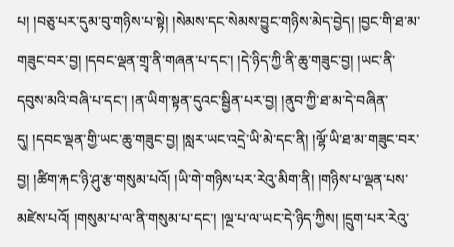པ། །བཅུ་པར་དུམ་བུ་གཉིས་པ་སྟེ། །སེམས་དང་སེམས་བྱུང་གཉིས་མེད་བྱེད། །བྱང་གི་ཐ་མ་གཟུང་བར་བྱ། །དབང་ལྡན་གྲྭ་ནི་གཞན་པ་དང་། །དེ་ཉིད་ཀྱི་ནི་ཆུ་གཟུང་བྱ། །ཡང་ནི་དབུས་མའི་བཞི་པ་དང་། །ན་ཡིག་སྟན་དུའང་སྦྱིན་པར་བྱ། །ནུབ་ཀྱི་ཐ་མ་དེ་བཞིན་དུ། །དབང་ལྡན་གྱི་ཡང་ཆུ་གཟུང་བྱ། །སླར་ཡང་འདྲེ་ཡི་མེ་དང་ནི། །ལྷོ་ཡི་ཐ་མ་གཟུང་བར་བྱ། །ཚིག་རྐང་ཉི་ཤུ་རྩ་གསུམ་པའོ། །ཡི་གེ་གཉིས་པར་རེའུ་མིག་ནི། །གཉིས་པ་ལྡན་པས་མཛེས་པའོ། །གསུམ་པ་ལ་ནི་གསུམ་པ་དང་། །ལྔ་པ་ལ་ཡང་དེ་ཉིད་ཀྱིས། །དྲུག་པར་རེའུ་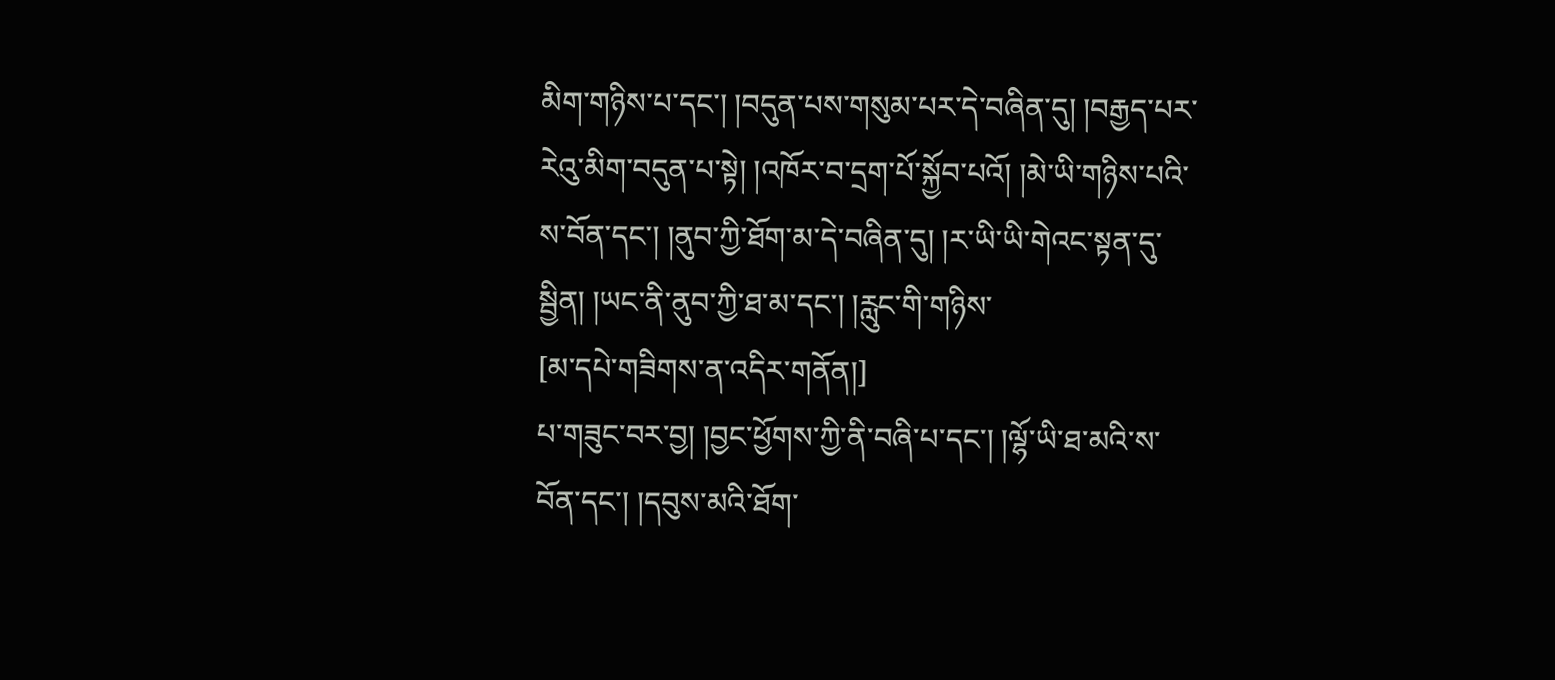མིག་གཉིས་པ་དང་། །བདུན་པས་གསུམ་པར་དེ་བཞིན་དུ། །བརྒྱད་པར་རེའུ་མིག་བདུན་པ་སྟེ། །འཁོར་བ་དྲག་པོ་སྐྱོབ་པའོ། །མེ་ཡི་གཉིས་པའི་ས་བོན་དང་། །ནུབ་ཀྱི་ཐོག་མ་དེ་བཞིན་དུ། །ར་ཡི་ཡི་གེའང་སྟན་དུ་སྦྱིན། །ཡང་ནི་ནུབ་ཀྱི་ཐ་མ་དང་། །རླུང་གི་གཉིས་
[མ་དཔེ་གཟིགས་ན་འདིར་གནོན།]
པ་གཟུང་བར་བྱ། །བྱང་ཕྱོགས་ཀྱི་ནི་བཞི་པ་དང་། །ལྷོ་ཡི་ཐ་མའི་ས་བོན་དང་། །དབུས་མའི་ཐོག་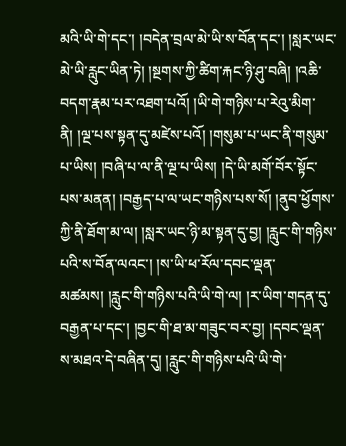མའི་ཡི་གེ་དང་། །བདེན་བྲལ་མེ་ཡི་ས་བོན་དང་། །སླར་ཡང་མེ་ཡི་རླུང་ཡིན་ཏེ། །སྔགས་ཀྱི་ཚིག་རྐང་ཉི་ཤུ་བཞི། །འཆི་བདག་རྣམ་པར་འཐག་པའོ། །ཡི་གེ་གཉིས་པ་རེའུ་མིག་ནི། །ལྔ་པས་སྟན་དུ་མཛེས་པའོ། །གསུམ་པ་ཡང་ནི་གསུམ་པ་ཡིས། །བཞི་པ་ལ་ནི་ལྔ་པ་ཡིས། །དེ་ཡི་མགོ་བོར་སྟོང་པས་མནན། །བརྒྱད་པ་ལ་ཡང་གཉིས་པས་སོ། །ནུབ་ཕྱོགས་ཀྱི་ནི་ཐོག་མ་ལ། །སླར་ཡང་ཉི་མ་སྟན་དུ་བྱ། །རླུང་གི་གཉིས་པའི་ས་བོན་ལའང་། །ས་ཡི་ཕ་རོལ་དབང་ལྡན་མཚམས། །རླུང་གི་གཉིས་པའི་ཡི་གེ་ལ། །ར་ཡིག་གདན་དུ་བརྒྱན་པ་དང་། །བྱང་གི་ཐ་མ་གཟུང་བར་བྱ། །དབང་ལྡན་ས་མཐའ་དེ་བཞིན་དུ། །རླུང་གི་གཉིས་པའི་ཡི་གེ་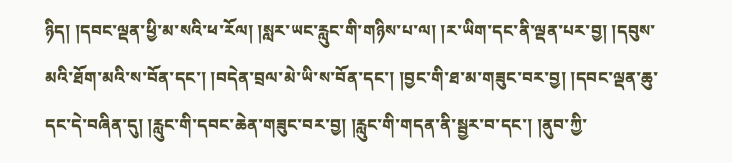ཉིད། །དབང་ལྡན་ཕྱི་མ་སའི་ཕ་རོལ། །སླར་ཡང་རླུང་གི་གཉིས་པ་ལ། །ར་ཡིག་དང་ནི་ལྡན་པར་བྱ། །དབུས་མའི་ཐོག་མའི་ས་བོན་དང་། །བདེན་བྲལ་མེ་ཡི་ས་བོན་དང་། །བྱང་གི་ཐ་མ་གཟུང་བར་བྱ། །དབང་ལྡན་ཆུ་དང་དེ་བཞིན་དུ། །རླུང་གི་དབང་ཆེན་གཟུང་བར་བྱ། །རླུང་གི་གདན་ནི་སྦྱར་བ་དང་། །ནུབ་ཀྱི་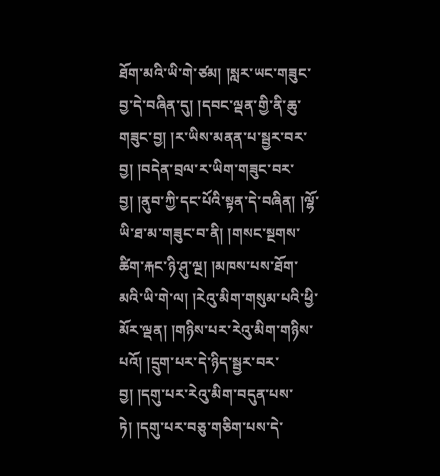ཐོག་མའི་ཡི་གེ་ཙམ། །སླར་ཡང་གཟུང་བྱ་དེ་བཞིན་དུ། །དབང་ལྡན་གྱི་ནི་ཆུ་གཟུང་བྱ། །ར་ཡིས་མནན་པ་སྦྱར་བར་བྱ། །བདེན་བྲལ་ར་ཡིག་གཟུང་བར་བྱ། །ནུབ་ཀྱི་དང་པོའི་སྟན་དེ་བཞིན། །ལྷོ་ཡི་ཐ་མ་གཟུང་བ་ནི། །གསང་སྔགས་ཚིག་རྐང་ཉི་ཤུ་ལྔ། །མཁས་པས་ཐོག་མའི་ཡི་གེ་ལ། །རེའུ་མིག་གསུམ་པའི་ཕྱི་མོར་ལྡན། །གཉིས་པར་རེའུ་མིག་གཉིས་པའོ། །དྲུག་པར་དེ་ཉིད་སྦྱར་བར་བྱ། །དགུ་པར་རེའུ་མིག་བདུན་པས་ཏེ། །དགུ་པར་བཅུ་གཅིག་པས་དེ་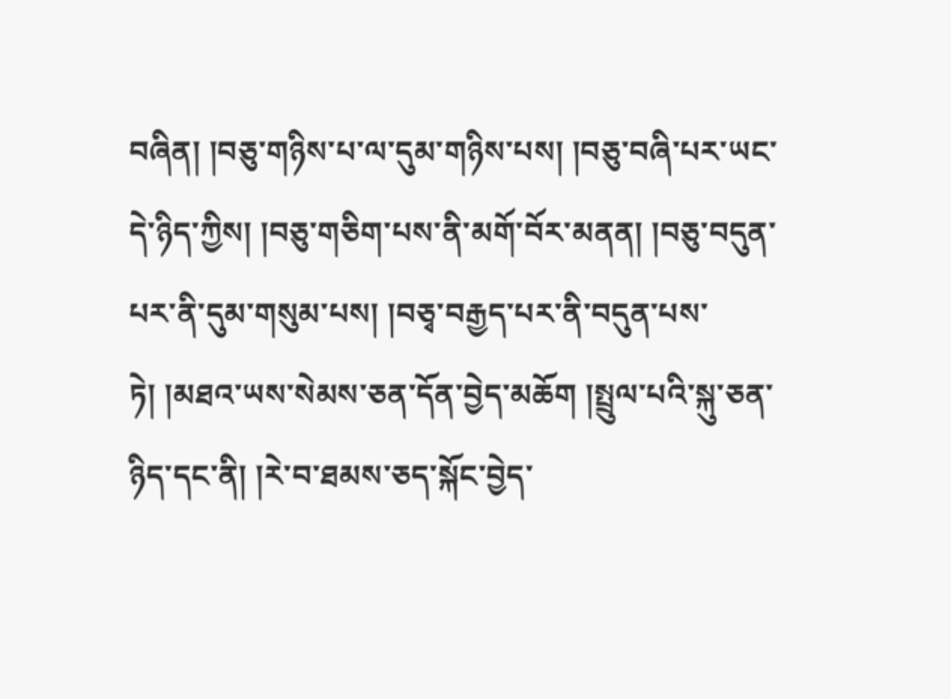བཞིན། །བཅུ་གཉིས་པ་ལ་དུམ་གཉིས་པས། །བཅུ་བཞི་པར་ཡང་དེ་ཉིད་ཀྱིས། །བཅུ་གཅིག་པས་ནི་མགོ་བོར་མནན། །བཅུ་བདུན་པར་ནི་དུམ་གསུམ་པས། །བཅྭ་བརྒྱད་པར་ནི་བདུན་པས་ཏེ། །མཐའ་ཡས་སེམས་ཅན་དོན་བྱེད་མཆོག །སྤྲུལ་པའི་སྐུ་ཅན་ཉིད་དང་ནི། །རེ་བ་ཐམས་ཅད་སྐོང་བྱེད་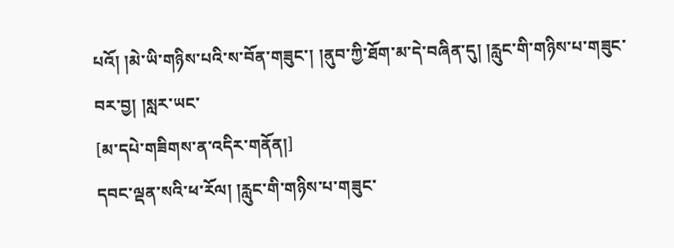པའོ། །མེ་ཡི་གཉིས་པའི་ས་བོན་གཟུང་། །ནུབ་ཀྱི་ཐོག་མ་དེ་བཞིན་དུ། །རླུང་གི་གཉིས་པ་གཟུང་བར་བྱ། །སླར་ཡང་
[མ་དཔེ་གཟིགས་ན་འདིར་གནོན།]
དབང་ལྡན་སའི་ཕ་རོལ། །རླུང་གི་གཉིས་པ་གཟུང་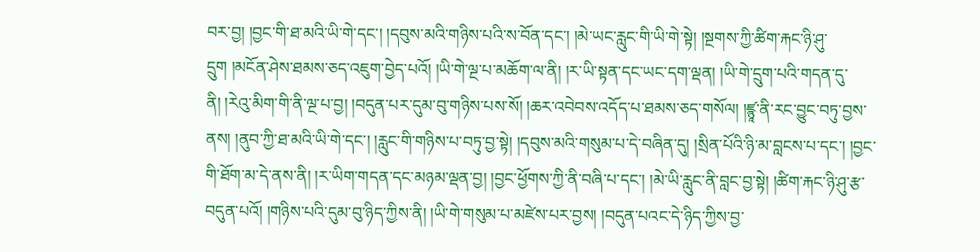བར་བྱ། །བྱང་གི་ཐ་མའི་ཡི་གེ་དང་། །དབུས་མའི་གཉིས་པའི་ས་བོན་དང་། །མེ་ཡང་རླུང་གི་ཡི་གེ་སྟེ། །སྔགས་ཀྱི་ཚིག་རྐང་ཉི་ཤུ་དྲུག །མངོན་ཤེས་ཐམས་ཅད་འཇུག་བྱེད་པའོ། །ཡི་གེ་ལྔ་པ་མཆོག་ལ་ནི། །ར་ཡི་སྟན་དང་ཡང་དག་ལྡན། །ཡི་གེ་དྲུག་པའི་གདན་དུ་ནི། །རེའུ་མིག་གི་ནི་ལྔ་པ་བྱ། །བདུན་པར་དུམ་བུ་གཉིས་པས་སོ། །ཆར་འབེབས་འདོད་པ་ཐམས་ཅད་གསོལ། །ཛྙཱ་ནི་རང་བྱུང་བཏུ་བྱས་ནས། །ནུབ་ཀྱི་ཐ་མའི་ཡི་གེ་དང་། །རླུང་གི་གཉིས་པ་བཏུ་བྱ་སྟེ། །དབུས་མའི་གསུམ་པ་དེ་བཞིན་དུ། །སྲིན་པོའི་ཉི་མ་བླངས་པ་དང་། །བྱང་གི་ཐོག་མ་དེ་ནས་ནི། །ར་ཡིག་གདན་དང་མཉམ་ལྡན་བྱ། །བྱང་ཕྱོགས་ཀྱི་ནི་བཞི་པ་དང་། །མེ་ཡི་རླུང་ནི་བླང་བྱ་སྟེ། །ཚིག་རྐང་ཉི་ཤུ་རྩ་བདུན་པའོ། །གཉིས་པའི་དུམ་བུ་ཉིད་ཀྱིས་ནི། །ཡི་གེ་གསུམ་པ་མཛེས་པར་བྱས། །བདུན་པའང་དེ་ཉིད་ཀྱིས་བྱ་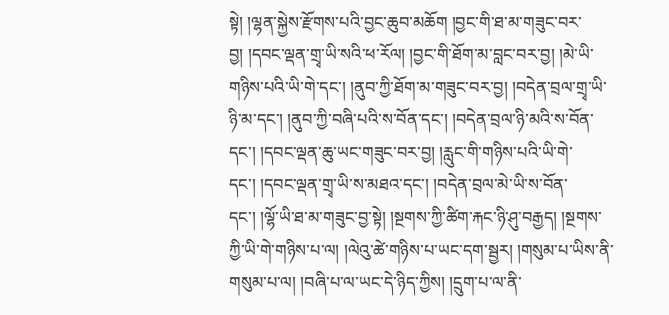སྟེ། །ལྷན་སྐྱེས་རྫོགས་པའི་བྱང་ཆུབ་མཆོག །བྱང་གི་ཐ་མ་གཟུང་བར་བྱ། །དབང་ལྡན་གྲྭ་ཡི་སའི་ཕ་རོལ། །བྱང་གི་ཐོག་མ་བླང་བར་བྱ། །མེ་ཡི་གཉིས་པའི་ཡི་གེ་དང་། །ནུབ་ཀྱི་ཐོག་མ་གཟུང་བར་བྱ། །བདེན་བྲལ་གྲྭ་ཡི་ཉི་མ་དང་། །ནུབ་ཀྱི་བཞི་པའི་ས་བོན་དང་། །བདེན་བྲལ་ཉི་མའི་ས་བོན་དང་། །དབང་ལྡན་ཆུ་ཡང་གཟུང་བར་བྱ། །རླུང་གི་གཉིས་པའི་ཡི་གེ་དང་། །དབང་ལྡན་གྲྭ་ཡི་ས་མཐའ་དང་། །བདེན་བྲལ་མེ་ཡི་ས་བོན་དང་། །ལྷོ་ཡི་ཐ་མ་གཟུང་བྱ་སྟེ། །སྔགས་ཀྱི་ཚིག་རྐང་ཉི་ཤུ་བརྒྱད། །སྔགས་ཀྱི་ཡི་གེ་གཉིས་པ་ལ། །ལེའུ་ཚེ་གཉིས་པ་ཡང་དག་སྦྱར། །གསུམ་པ་ཡིས་ནི་གསུམ་པ་ལ། །བཞི་པ་ལ་ཡང་དེ་ཉིད་ཀྱིས། །དྲུག་པ་ལ་ནི་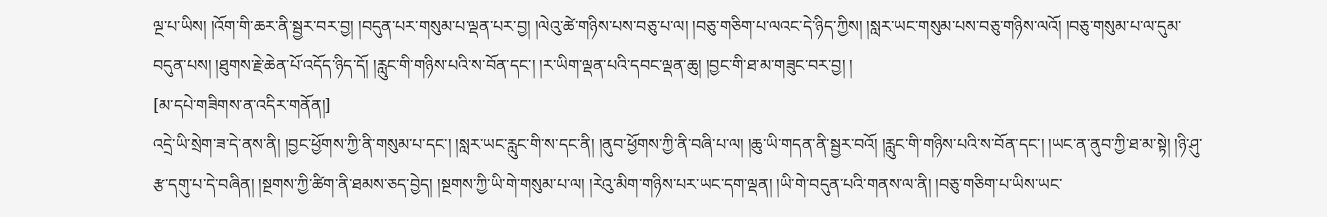ལྔ་པ་ཡིས། །འོག་གི་ཆར་ནི་སྦྱར་བར་བྱ། །བདུན་པར་གསུམ་པ་ལྡན་པར་བྱ། །ལེའུ་ཚེ་གཉིས་པས་བཅུ་པ་ལ། །བཅུ་གཅིག་པ་ལའང་དེ་ཉིད་ཀྱིས། །སླར་ཡང་གསུམ་པས་བཅུ་གཉིས་ལའོ། །བཅུ་གསུམ་པ་ལ་དུམ་བདུན་པས། །ཐུགས་རྗེ་ཆེན་པོ་འདོད་ཉིད་དོ། །རླུང་གི་གཉིས་པའི་ས་བོན་དང་། །ར་ཡིག་ལྡན་པའི་དབང་ལྡན་ཆུ། །བྱང་གི་ཐ་མ་གཟུང་བར་བྱ། །
[མ་དཔེ་གཟིགས་ན་འདིར་གནོན།]
འདྲེ་ཡི་སྲེག་ཟ་དེ་ནས་ནི། །བྱང་ཕྱོགས་ཀྱི་ནི་གསུམ་པ་དང་། །སླར་ཡང་རླུང་གི་ས་དང་ནི། །ནུབ་ཕྱོགས་ཀྱི་ནི་བཞི་པ་ལ། །ཆུ་ཡི་གདན་ནི་སྦྱར་བའོ། །རླུང་གི་གཉིས་པའི་ས་བོན་དང་། །ཡང་ན་ནུབ་ཀྱི་ཐ་མ་སྟེ། །ཉི་ཤུ་རྩ་དགུ་པ་དེ་བཞིན། །སྔགས་ཀྱི་ཚིག་ནི་ཐམས་ཅད་བྱེད། །སྔགས་ཀྱི་ཡི་གེ་གསུམ་པ་ལ། །རེའུ་མིག་གཉིས་པར་ཡང་དག་ལྡན། །ཡི་གེ་བདུན་པའི་གནས་ལ་ནི། །བཅུ་གཅིག་པ་ཡིས་ཡང་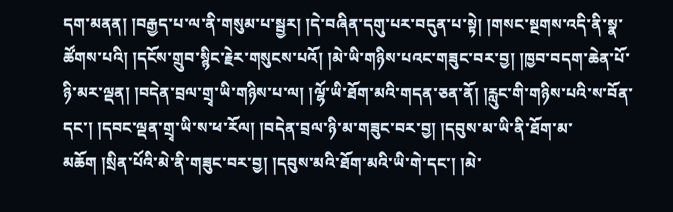དག་མནན། །བརྒྱད་པ་ལ་ནི་གསུམ་པ་སྦྱར། །དེ་བཞིན་དགུ་པར་བདུན་པ་སྟེ། །གསང་སྔགས་འདི་ནི་སྣ་ཚོགས་པའི། །དངོས་གྲུབ་སྙིང་རྗེར་གསུངས་པའོ། །མེ་ཡི་གཉིས་པའང་གཟུང་བར་བྱ། །ཁྱབ་བདག་ཆེན་པོ་ཉི་མར་ལྡན། །བདེན་བྲལ་གྲྭ་ཡི་གཉིས་པ་ལ། །ལྷོ་ཡི་ཐོག་མའི་གདན་ཅན་ནོ། །རླུང་གི་གཉིས་པའི་ས་བོན་དང་། །དབང་ལྡན་གྲྭ་ཡི་ས་ཕ་རོལ། །བདེན་བྲལ་ཉི་མ་གཟུང་བར་བྱ། །དབུས་མ་ཡི་ནི་ཐོག་མ་མཆོག །སྲིན་པོའི་མེ་ནི་གཟུང་བར་བྱ། །དབུས་མའི་ཐོག་མའི་ཡི་གེ་དང་། །མེ་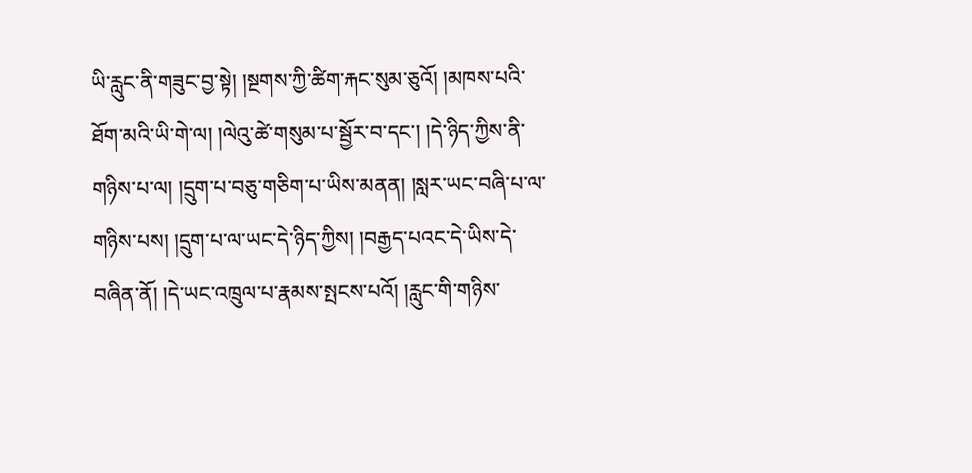ཡི་རླུང་ནི་གཟུང་བྱ་སྟེ། །སྔགས་ཀྱི་ཚིག་རྐང་སུམ་ཅུའོ། །མཁས་པའི་ཐོག་མའི་ཡི་གེ་ལ། །ལེའུ་ཚེ་གསུམ་པ་སྦྱོར་བ་དང་། །དེ་ཉིད་ཀྱིས་ནི་གཉིས་པ་ལ། །དྲུག་པ་བཅུ་གཅིག་པ་ཡིས་མནན། །སླར་ཡང་བཞི་པ་ལ་གཉིས་པས། །དྲུག་པ་ལ་ཡང་དེ་ཉིད་ཀྱིས། །བརྒྱད་པའང་དེ་ཡིས་དེ་བཞིན་ནོ། །དེ་ཡང་འཁྲུལ་པ་རྣམས་སྤངས་པའོ། །རླུང་གི་གཉིས་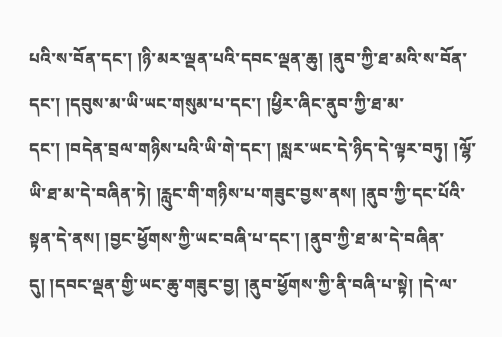པའི་ས་བོན་དང་། །ཉི་མར་ལྡན་པའི་དབང་ལྡན་ཆུ། །ནུབ་ཀྱི་ཐ་མའི་ས་བོན་དང་། །དབུས་མ་ཡི་ཡང་གསུམ་པ་དང་། །ཕྱིར་ཞིང་ནུབ་ཀྱི་ཐ་མ་དང་། །བདེན་བྲལ་གཉིས་པའི་ཡི་གེ་དང་། །སླར་ཡང་དེ་ཉིད་དེ་ལྟར་བཏུ། །ལྷོ་ཡི་ཐ་མ་དེ་བཞིན་ཏེ། །རླུང་གི་གཉིས་པ་གཟུང་བྱས་ནས། །ནུབ་ཀྱི་དང་པོའི་སྟན་དེ་ནས། །བྱང་ཕྱོགས་ཀྱི་ཡང་བཞི་པ་དང་། །ནུབ་ཀྱི་ཐ་མ་དེ་བཞིན་དུ། །དབང་ལྡན་གྱི་ཡང་ཆུ་གཟུང་བྱ། །ནུབ་ཕྱོགས་ཀྱི་ནི་བཞི་པ་སྟེ། །དེ་ལ་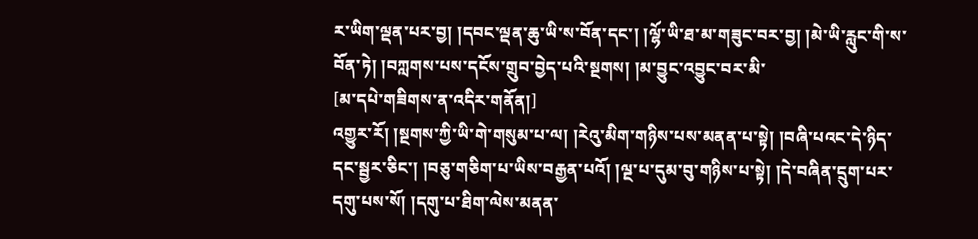ར་ཡིག་ལྡན་པར་བྱ། །དབང་ལྡན་ཆུ་ཡི་ས་བོན་དང་། །ལྷོ་ཡི་ཐ་མ་གཟུང་བར་བྱ། །མེ་ཡི་རླུང་གི་ས་བོན་ཏེ། །བཀླགས་པས་དངོས་གྲུབ་བྱེད་པའི་སྔགས། །མ་བྱུང་འབྱུང་བར་མི་
[མ་དཔེ་གཟིགས་ན་འདིར་གནོན།]
འགྱུར་རོ། །སྔགས་ཀྱི་ཡི་གེ་གསུམ་པ་ལ། །རེའུ་མིག་གཉིས་པས་མནན་པ་སྟེ། །བཞི་པའང་དེ་ཉིད་དང་སྦྱར་ཅིང་། །བཅུ་གཅིག་པ་ཡིས་བརྒྱན་པའོ། །ལྔ་པ་དུམ་བུ་གཉིས་པ་སྟེ། །དེ་བཞིན་དྲུག་པར་དགུ་པས་སོ། །དགུ་པ་ཐིག་ལེས་མནན་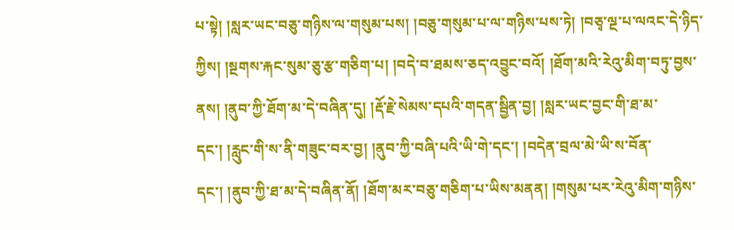པ་སྟེ། །སླར་ཡང་བཅུ་གཉིས་ལ་གསུམ་པས། །བཅུ་གསུམ་པ་ལ་གཉིས་པས་ཏེ། །བཅྭ་ལྔ་པ་ལའང་དེ་ཉིད་ཀྱིས། །སྔགས་རྐང་སུམ་ཅུ་རྩ་གཅིག་པ། །བདེ་བ་ཐམས་ཅད་འབྱུང་བའོ། །ཐོག་མའི་རེའུ་མིག་བཏུ་བྱས་ནས། །ནུབ་ཀྱི་ཐོག་མ་དེ་བཞིན་དུ། །རྡོ་རྗེ་སེམས་དཔའི་གདན་སྦྱིན་བྱ། །སླར་ཡང་བྱང་གི་ཐ་མ་དང་། །རླུང་གི་ས་ནི་གཟུང་བར་བྱ། །ནུབ་ཀྱི་བཞི་པའི་ཡི་གེ་དང་། །བདེན་བྲལ་མེ་ཡི་ས་བོན་དང་། །ནུབ་ཀྱི་ཐ་མ་དེ་བཞིན་ནོ། །ཐོག་མར་བཅུ་གཅིག་པ་ཡིས་མནན། །གསུམ་པར་རེའུ་མིག་གཉིས་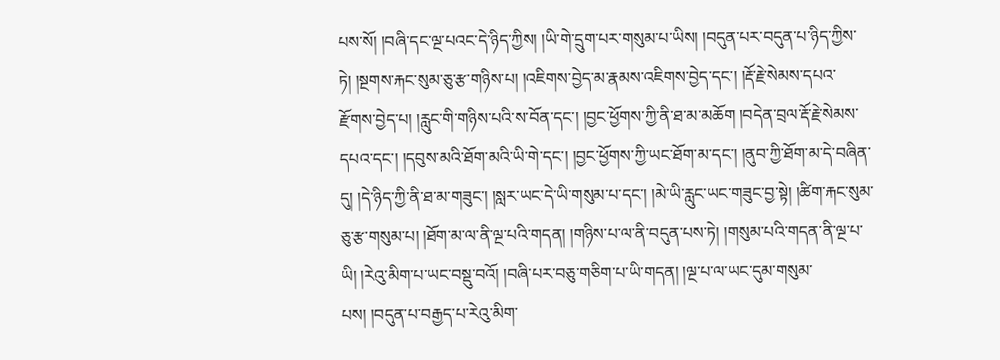པས་སོ། །བཞི་དང་ལྔ་པའང་དེ་ཉིད་ཀྱིས། །ཡི་གེ་དྲུག་པར་གསུམ་པ་ཡིས། །བདུན་པར་བདུན་པ་ཉིད་ཀྱིས་ཏེ། །སྔགས་རྐང་སུམ་ཅུ་རྩ་གཉིས་པ། །འཇིགས་བྱེད་མ་རྣམས་འཇིགས་བྱེད་དང་། །རྡོ་རྗེ་སེམས་དཔའ་རྫོགས་བྱེད་པ། །རླུང་གི་གཉིས་པའི་ས་བོན་དང་། །བྱང་ཕྱོགས་ཀྱི་ནི་ཐ་མ་མཆོག །བདེན་བྲལ་རྡོ་རྗེ་སེམས་དཔའ་དང་། །དབུས་མའི་ཐོག་མའི་ཡི་གེ་དང་། །བྱང་ཕྱོགས་ཀྱི་ཡང་ཐོག་མ་དང་། །ནུབ་ཀྱི་ཐོག་མ་དེ་བཞིན་དུ། །དེ་ཉིད་ཀྱི་ནི་ཐ་མ་གཟུང་། །སླར་ཡང་དེ་ཡི་གསུམ་པ་དང་། །མེ་ཡི་རླུང་ཡང་གཟུང་བྱ་སྟེ། །ཚིག་རྐང་སུམ་ཅུ་རྩ་གསུམ་པ། །ཐོག་མ་ལ་ནི་ལྔ་པའི་གདན། །གཉིས་པ་ལ་ནི་བདུན་པས་ཏེ། །གསུམ་པའི་གདན་ནི་ལྔ་པ་ཡི། །རེའུ་མིག་པ་ཡང་བསྡུ་བའོ། །བཞི་པར་བཅུ་གཅིག་པ་ཡི་གདན། །ལྔ་པ་ལ་ཡང་དུམ་གསུམ་པས། །བདུན་པ་བརྒྱད་པ་རེའུ་མིག་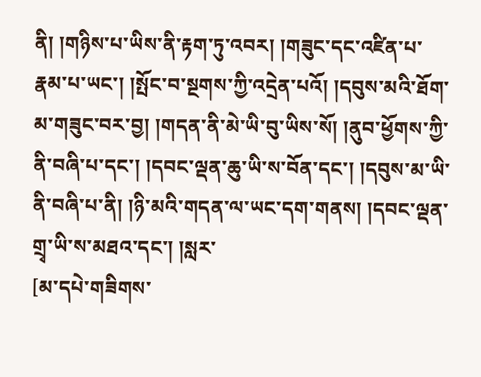ནི། །གཉིས་པ་ཡིས་ནི་རྟག་ཏུ་འབར། །གཟུང་དང་འཛིན་པ་རྣམ་པ་ཡང་། །སྤོང་བ་སྔགས་ཀྱི་འདྲེན་པའོ། །དབུས་མའི་ཐོག་མ་གཟུང་བར་བྱ། །གདན་ནི་མེ་ཡི་བུ་ཡིས་སོ། །ནུབ་ཕྱོགས་ཀྱི་ནི་བཞི་པ་དང་། །དབང་ལྡན་ཆུ་ཡི་ས་བོན་དང་། །དབུས་མ་ཡི་ནི་བཞི་པ་ནི། །ཉི་མའི་གདན་ལ་ཡང་དག་གནས། །དབང་ལྡན་གྲྭ་ཡི་ས་མཐའ་དང་། །སླར་
[མ་དཔེ་གཟིགས་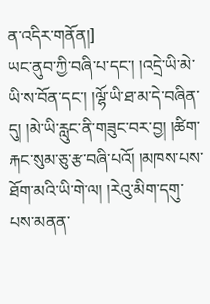ན་འདིར་གནོན།]
ཡང་ནུབ་ཀྱི་བཞི་པ་དང་། །འདྲེ་ཡི་མེ་ཡི་ས་བོན་དང་། །ལྷོ་ཡི་ཐ་མ་དེ་བཞིན་དུ། །མེ་ཡི་རླུང་ནི་གཟུང་བར་བྱ། །ཚིག་རྐང་སུམ་ཅུ་རྩ་བཞི་པའོ། །མཁས་པས་ཐོག་མའི་ཡི་གེ་ལ། །རེའུ་མིག་དགུ་པས་མནན་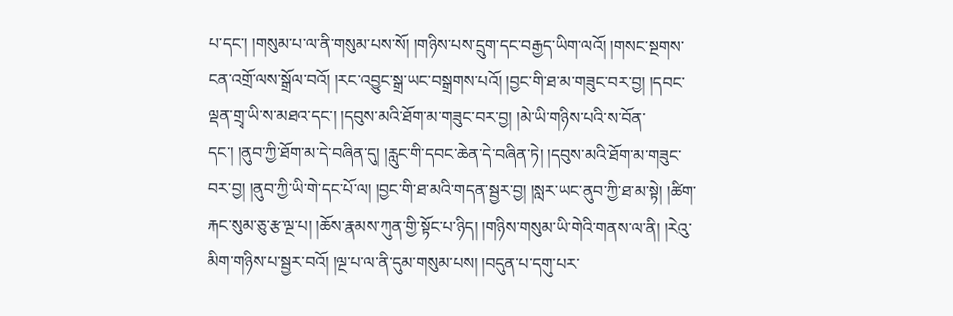པ་དང་། །གསུམ་པ་ལ་ནི་གསུམ་པས་སོ། །གཉིས་པས་དྲུག་དང་བརྒྱད་ཡིག་ལའོ། །གསང་སྔགས་ངན་འགྲོ་ལས་སྒྲོལ་བའོ། །རང་འབྱུང་སྒྲ་ཡང་བསྒྲགས་པའོ། །བྱང་གི་ཐ་མ་གཟུང་བར་བྱ། །དབང་ལྡན་གྲྭ་ཡི་ས་མཐའ་དང་། །དབུས་མའི་ཐོག་མ་གཟུང་བར་བྱ། །མེ་ཡི་གཉིས་པའི་ས་བོན་དང་། །ནུབ་ཀྱི་ཐོག་མ་དེ་བཞིན་དུ། །རླུང་གི་དབང་ཆེན་དེ་བཞིན་ཏེ། །དབུས་མའི་ཐོག་མ་གཟུང་བར་བྱ། །ནུབ་ཀྱི་ཡི་གེ་དང་པོ་ལ། །བྱང་གི་ཐ་མའི་གདན་སྦྱར་བྱ། །སླར་ཡང་ནུབ་ཀྱི་ཐ་མ་སྟེ། །ཚིག་རྐང་སུམ་ཅུ་རྩ་ལྔ་པ། །ཆོས་རྣམས་ཀུན་གྱི་སྟོང་པ་ཉིད། །གཉིས་གསུམ་ཡི་གེའི་གནས་ལ་ནི། །རེའུ་མིག་གཉིས་པ་སྦྱར་བའོ། །ལྔ་པ་ལ་ནི་དུམ་གསུམ་པས། །བདུན་པ་དགུ་པར་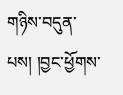གཉིས་བདུན་པས། །བྱང་ཕྱོགས་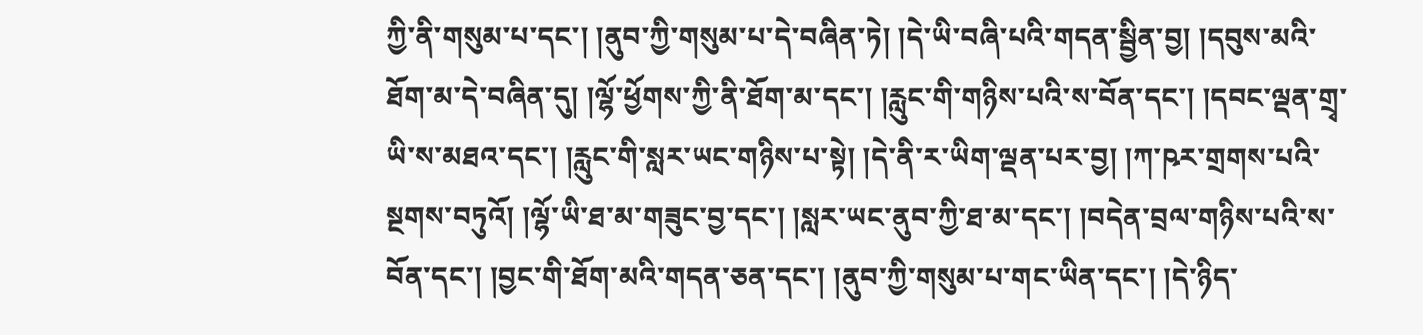ཀྱི་ནི་གསུམ་པ་དང་། །ནུབ་ཀྱི་གསུམ་པ་དེ་བཞིན་ཏེ། །དེ་ཡི་བཞི་པའི་གདན་སྦྱིན་བྱ། །དབུས་མའི་ཐོག་མ་དེ་བཞིན་དུ། །ལྷོ་ཕྱོགས་ཀྱི་ནི་ཐོག་མ་དང་། །རླུང་གི་གཉིས་པའི་ས་བོན་དང་། །དབང་ལྡན་གྲྭ་ཡི་ས་མཐའ་དང་། །རླུང་གི་སླར་ཡང་གཉིས་པ་སྟེ། །དེ་ནི་ར་ཡིག་ལྡན་པར་བྱ། །ཀ་ཥར་གྲགས་པའི་སྔགས་བཏུའོ། །ལྷོ་ཡི་ཐ་མ་གཟུང་བྱ་དང་། །སླར་ཡང་ནུབ་ཀྱི་ཐ་མ་དང་། །བདེན་བྲལ་གཉིས་པའི་ས་བོན་དང་། །བྱང་གི་ཐོག་མའི་གདན་ཅན་དང་། །ནུབ་ཀྱི་གསུམ་པ་གང་ཡིན་དང་། །དེ་ཉིད་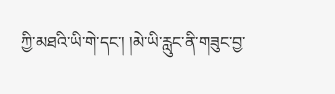ཀྱི་མཐའི་ཡི་གེ་དང་། །མེ་ཡི་རླུང་ནི་གཟུང་བྱ་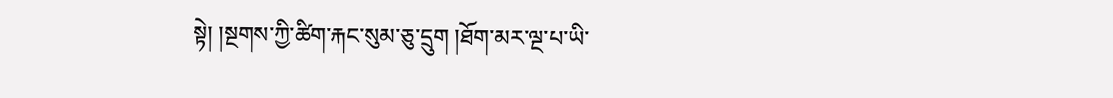སྟེ། །སྔགས་ཀྱི་ཚིག་རྐང་སུམ་ཅུ་དྲུག །ཐོག་མར་ལྔ་པ་ཡི་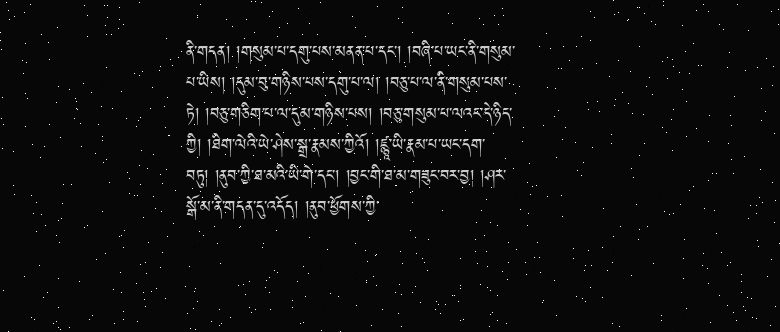ནི་གདན། །གསུམ་པ་དགུ་པས་མནན་པ་དང་། །བཞི་པ་ཡང་ནི་གསུམ་པ་ཡིས། །དུམ་བུ་གཉིས་པས་དགུ་པ་ལ། །བཅུ་པ་ལ་ནི་གསུམ་པས་ཏེ། །བཅུ་གཅིག་པ་ལ་དུམ་གཉིས་པས། །བཅུ་གསུམ་པ་ལའང་དེ་ཉིད་ཀྱི། །ཐིག་ལེའི་ཡེ་ཤེས་སྒྲ་རྣམས་ཀྱིའོ། །ཛྙཱ་ཡི་རྣམ་པ་ཡང་དག་བཏུ། །ནུབ་ཀྱི་ཐ་མའི་ཡི་གེ་དང་། །བྱང་གི་ཐ་མ་གཟུང་བར་བྱ། །ཤར་སྒོ་མ་ནི་གདན་དུ་འདོད། །ནུབ་ཕྱོགས་ཀྱི་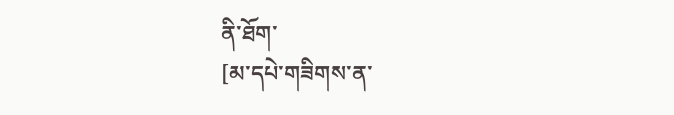ནི་ཐོག་
[མ་དཔེ་གཟིགས་ན་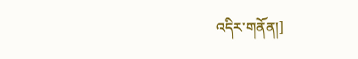འདིར་གནོན།]